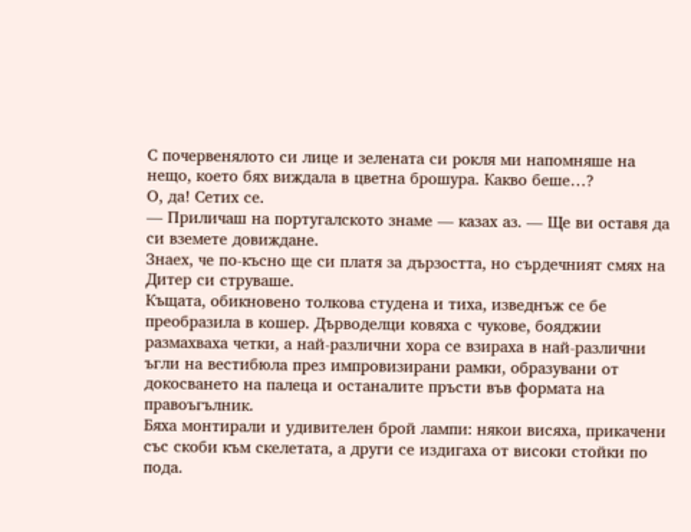С почервенялото си лице и зелената си рокля ми напомняше на нещо, което бях виждала в цветна брошура. Какво беше…?
О, да! Сетих се.
— Приличаш на португалското знаме — казах аз. — Ще ви оставя да си вземете довиждане.
Знаех, че по-късно ще си платя за дързостта, но сърдечният смях на Дитер си струваше.
Къщата, обикновено толкова студена и тиха, изведнъж се бе преобразила в кошер. Дърводелци ковяха с чукове, бояджии размахваха четки, а най-различни хора се взираха в най-различни ъгли на вестибюла през импровизирани рамки, образувани от докосването на палеца и останалите пръсти във формата на правоъгълник.
Бяха монтирали и удивителен брой лампи: някои висяха, прикачени със скоби към скелетата, а други се издигаха от високи стойки по пода.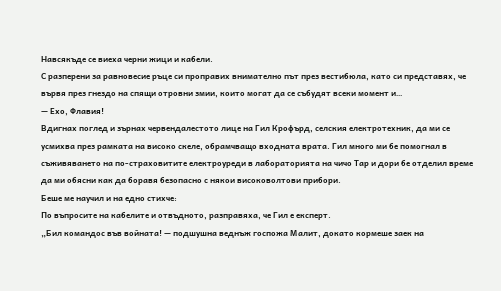Навсякъде се виеха черни жици и кабели.
С разперени за равновесие ръце си проправих внимателно път през вестибюла, като си представях, че вървя през гнездо на спящи отровни змии, които могат да се събудят всеки момент и…
— Ехо, Флавия!
Вдигнах поглед и зърнах червендалестото лице на Гил Крофърд, селския електротехник, да ми се усмихва през рамката на високо скеле, обрамчващо входната врата. Гил много ми бе помогнал в съживяването на по-страховитите електроуреди в лабораторията на чичо Тар и дори бе отделил време да ми обясни как да боравя безопасно с някои високоволтови прибори.
Беше ме научил и на едно стихче:
По въпросите на кабелите и отвъдното, разправяха, че Гил е експерт.
„Бил командос във войната! — подшушна веднъж госпожа Малит, докато кормеше заек на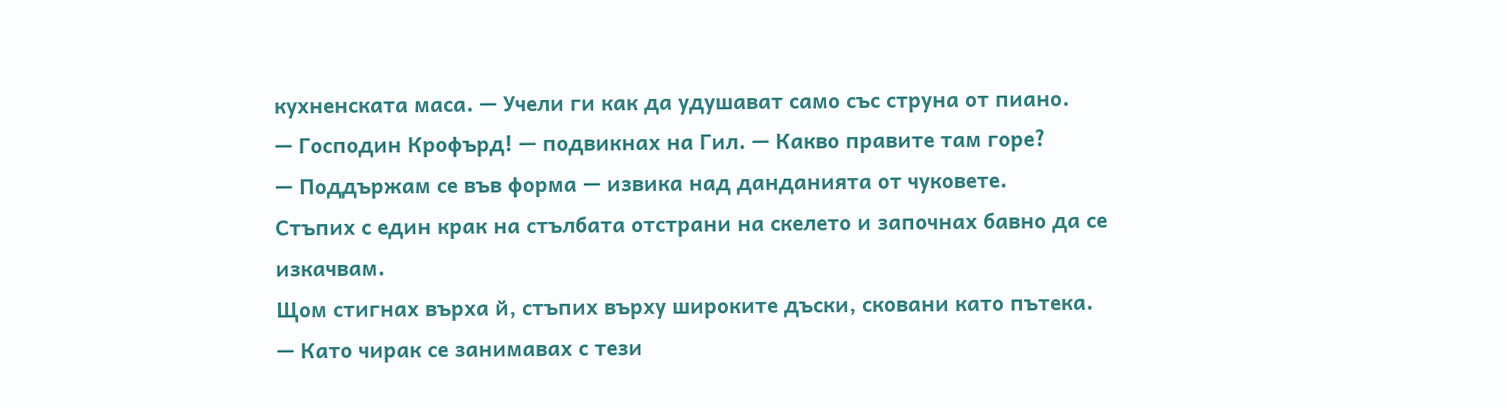кухненската маса. — Учели ги как да удушават само със струна от пиано.
— Господин Крофърд! — подвикнах на Гил. — Какво правите там горе?
— Поддържам се във форма — извика над данданията от чуковете.
Стъпих с един крак на стълбата отстрани на скелето и започнах бавно да се изкачвам.
Щом стигнах върха й, стъпих върху широките дъски, сковани като пътека.
— Като чирак се занимавах с тези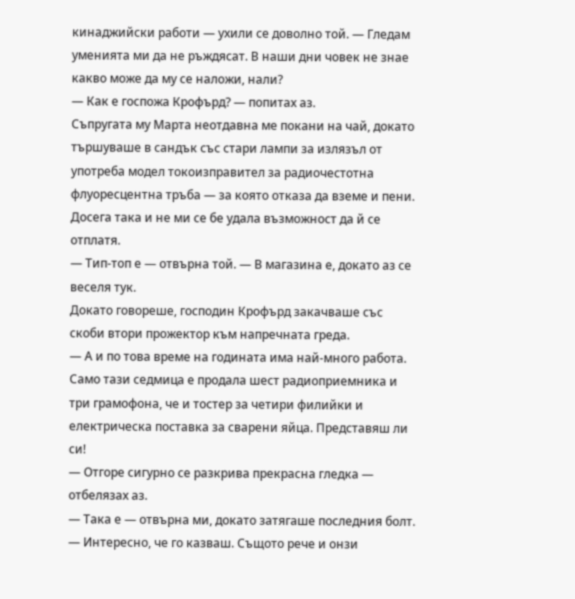кинаджийски работи — ухили се доволно той. — Гледам уменията ми да не ръждясат. В наши дни човек не знае какво може да му се наложи, нали?
— Как е госпожа Крофърд? — попитах аз.
Съпругата му Марта неотдавна ме покани на чай, докато тършуваше в сандък със стари лампи за излязъл от употреба модел токоизправител за радиочестотна флуоресцентна тръба — за която отказа да вземе и пени. Досега така и не ми се бе удала възможност да й се отплатя.
— Тип-топ е — отвърна той. — В магазина е, докато аз се веселя тук.
Докато говореше, господин Крофърд закачваше със скоби втори прожектор към напречната греда.
— А и по това време на годината има най-много работа. Само тази седмица е продала шест радиоприемника и три грамофона, че и тостер за четири филийки и електрическа поставка за сварени яйца. Представяш ли си!
— Отгоре сигурно се разкрива прекрасна гледка — отбелязах аз.
— Така е — отвърна ми, докато затягаше последния болт. — Интересно, че го казваш. Същото рече и онзи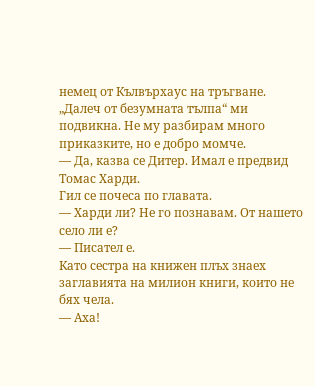немец от Кълвърхаус на тръгване. „Далеч от безумната тълпа“ ми подвикна. Не му разбирам много приказките, но е добро момче.
— Да, казва се Дитер. Имал е предвид Томас Харди.
Гил се почеса по главата.
— Харди ли? Не го познавам. От нашето село ли е?
— Писател е.
Като сестра на книжен плъх знаех заглавията на милион книги, които не бях чела.
— Аха!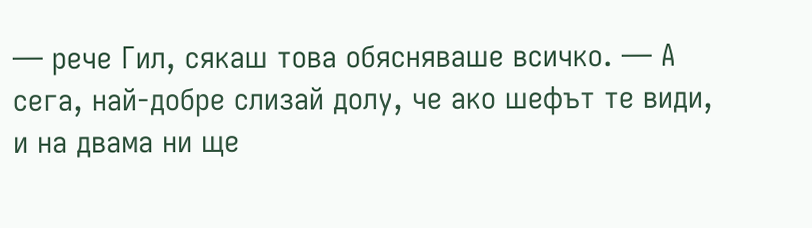— рече Гил, сякаш това обясняваше всичко. — А сега, най-добре слизай долу, че ако шефът те види, и на двама ни ще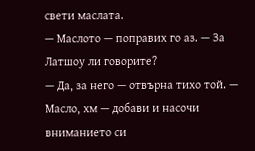свети маслата.
— Маслото — поправих го аз. — За Латшоу ли говорите?
— Да, за него — отвърна тихо той. — Масло, хм — добави и насочи вниманието си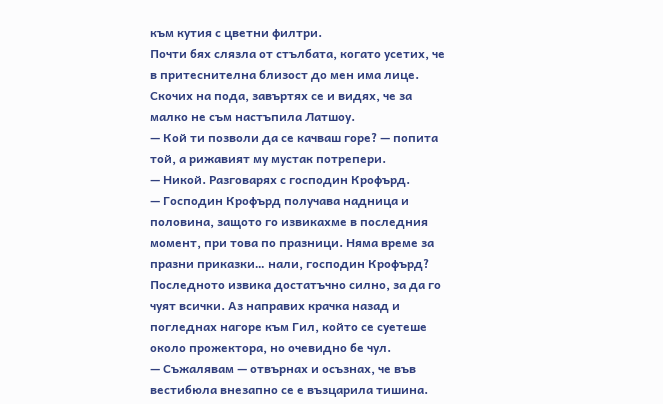към кутия с цветни филтри.
Почти бях слязла от стълбата, когато усетих, че в притеснителна близост до мен има лице. Скочих на пода, завъртях се и видях, че за малко не съм настъпила Латшоу.
— Кой ти позволи да се качваш горе? — попита той, а рижавият му мустак потрепери.
— Никой. Разговарях с господин Крофърд.
— Господин Крофърд получава надница и половина, защото го извикахме в последния момент, при това по празници. Няма време за празни приказки… нали, господин Крофърд?
Последното извика достатъчно силно, за да го чуят всички. Аз направих крачка назад и погледнах нагоре към Гил, който се суетеше около прожектора, но очевидно бе чул.
— Съжалявам — отвърнах и осъзнах, че във вестибюла внезапно се е възцарила тишина.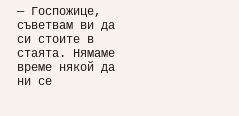— Госпожице, съветвам ви да си стоите в стаята. Нямаме време някой да ни се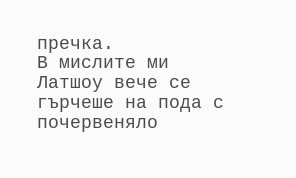пречка.
В мислите ми Латшоу вече се гърчеше на пода с почервеняло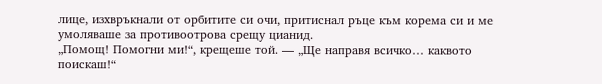лице, изхвръкнали от орбитите си очи, притиснал ръце към корема си и ме умоляваше за противоотрова срещу цианид.
„Помощ! Помогни ми!“, крещеше той. — „Ще направя всичко… каквото поискаш!“